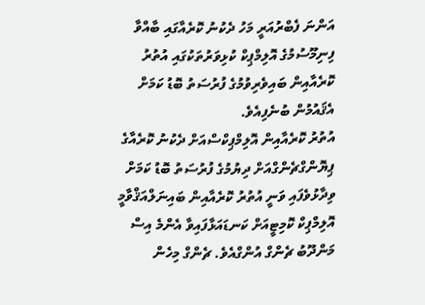އަންނަ ފެބްރުއަރީ މަހު ދެކުނު ކޮރެއާގައި ބާއްވާ ފިނިމޫސުމުގެ އޮލިމްޕިކް ކުޅިވަރުތަކުގައި އުތުރު ކޮރެއާއިން ބައިވެރިވުމުގެ ފުރުސަތު ބޮޑު ކަމަށް އެޤައުމުން ބުނެފިއެވެ.
އުތުރު ކޮރެއާއިން އޮލިމްޕިކްސްއަށް ދެކުނު ކޮރެއާގެ ޕިޔޮންގްޗެންގްއަށް ދިޔުމުގެ ފުރުސަތު ބޮޑު ކަމަށް ވިދާޅުވެފައި ވަނީ އުތުރު ކޮރެއާއިން ބައިނަލްއަޤްވާމީ އޮލިމްޕިކް ކޮމިޓީއަށް ކަނޑައަޅާފައިވާ އެންމެ އިސް މަންދޫބު ޗެންގް އުންގްއެވެ. ޗެންގް މިހެން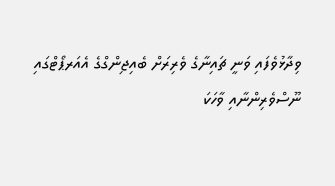ވިދާޅުވެފައި ވަނީ ޗައިނާގެ ވެރިރަށް ބެއިޖިންގްގެ އެއަރޕޯޓްގައި ނޫސްވެރިންނާއި ވާހަކަ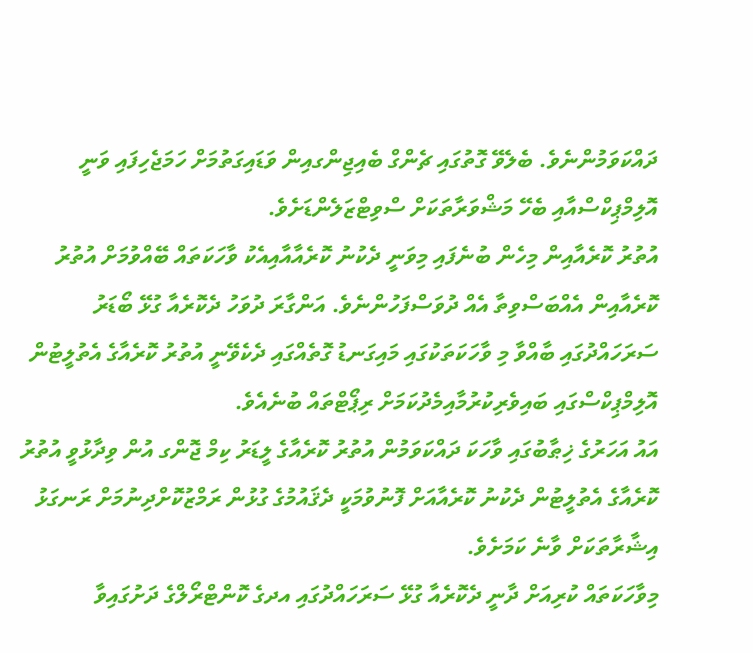ދައްކަވަމުންނެވެ. ބެލެވޭ ގޮތުގައި ޗެންގް ބެއިޖިންގއިން ވަޑައިގަތުމަށް ހަމަޖެހިފައި ވަނީ އޮލިމްޕިކްސްއާއި ބެހޭ މަޝްވަރާތަކަށް ސްވިޓްޒަލެންޑަށެވެ.
އުތުރު ކޮރެއާއިން މިހެން ބުނެފައި މިވަނީ ދެކުނު ކޮރެއާއާއިއެކު ވާހަކަތައް ބޭއްވުމަށް އުތުރު ކޮރެއާއިން އެއްބަސްވިތާ އެއް ދުވަސްފަހުންނެވެ. އަންގާރަ ދުވަހު ދެކޮރެއާ ގުޅޭ ބޯޑަރު ސަރަހައްދުގައި ބާއްވާ މި ވާހަކަތަކުގައި މައިގަނޑު ގޮތެއްގައި ދެކެވޭނީ އުތުރު ކޮރެއާގެ އެތުލީޓުން އޮލިމްޕިކްސްގައި ބައިވެރިކުރުމާއިމެދުކަމަށް ރިޕޯޓްތައް ބުނެއެވެ.
އައު އަހަރުގެ ޚިޠާބުގައި ވާހަކަ ދައްކަވަމުން އުތުރު ކޮރެއާގެ ލީޑަރު ކިމް ޖޮންގ އުން ވިދާޅުވީ އުތުރު ކޮރެއާގެ އެތުލީޓުން ދެކުނު ކޮރެއާއަށް ފޮނުވުމަކީ ދެޤައުމުގެ ގުޅުން ރަމްޒުކޮށްދިނުމަށް ރަނގަޅު އިޝާރާތަކަށް ވާނެ ކަމަށެވެ.
މިވާހަކަތައް ކުރިއަށް ދާނީ ދެކޮރެއާ ގުޅޭ ސަރަހައްދުގައި އދގެ ކޮންޓްރޯލްގެ ދަށުގައިވާ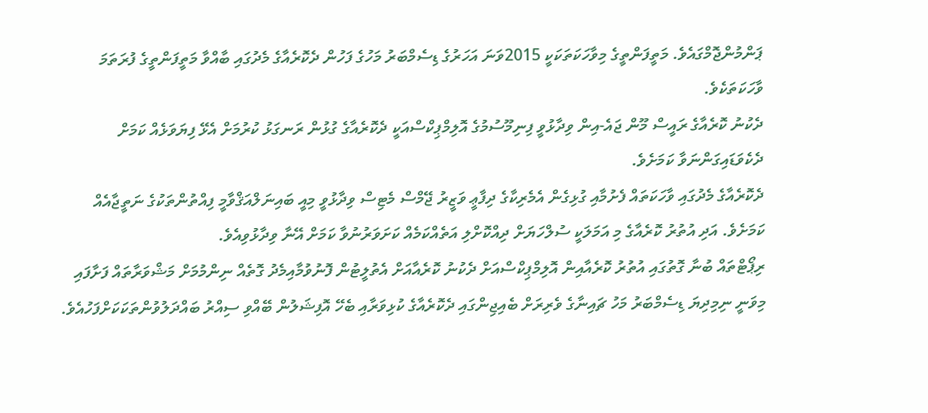ޕަންމުންޖޮމްގައެވެ. މަތީފަންތީގެ މިވާހަކަތަކަކީ 2015ވަނަ އަހަރުގެ ޑިސެމްބަރު މަހުގެ ފަހުން ދެކޮރެއާގެ މެދުގައި ބާއްވާ މަތީފަންތީގެ ފުރަތަމަ ވާހަކަތަކެވެ.
ދެކުނު ކޮރެއާގެ ރައީސް މޫން ޖައެ-އިން ވިދާޅުވީ ފިނިމޫސުމުގެ އޮލިމްޕިކްސްއަކީ ދެކޮރެއާގެ ގުޅުން ރަނގަޅު ކުރުމަށް އެޅޭ ފިޔަވަޅެއް ކަމަށް ދެކެވަޑައިގަންނަވާ ކަމަށެވެ.
ދެކޮރެއާގެ މެދުގައި ވާހަކަތައް ފެށުމާއި ގުޅިގެން އެމެރިކާގެ ދިފާޢީ ވަޒީރު ޖޭމްސް މެޓިސް ވިދާޅުވީ މިއީ ބައިނަލްއަޤްވާމީ ފިއްތުންތަކުގެ ނަތީޖާއެއް ކަމަށެވެ. އަދި އުތުރު ކޮރެއާގެ މި އަމަލަކީ ސުލްހަޔަށް ދިއްކޮށްލި އަތެއްކަމެއް ކަށަވަރުނުވާ ކަމަށް އޭނާ ވިދާޅުވިއެވެ.
ރިޕޯޓްތައް ބުނާ ގޮތުގައި އުތުރު ކޮރެއާއިން އޮލިމްޕިކްސްއަށް ދެކުނު ކޮރެއާއަށް އެތުލީޓުން ފޮނުވުމާއިމެދު ގޮތެއް ނިންމުމަށް މަޝްވަރާތައް ފަށާފައި މިވަނީ ނިމިދިޔަ ޑިސެމްބަރު މަހު ޗައިނާގެ ވެރިރަށް ބެއިޖިންގައި ދެކޮރެއާގެ ކުޅިވަރާއި ބެހޭ އޮފިޝަލުން ބޭއްވި ސިއްރު ބައްދަލުވުންތަކަކަށްފަހުއެވެ.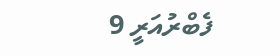ފެބްރުއަރީ 9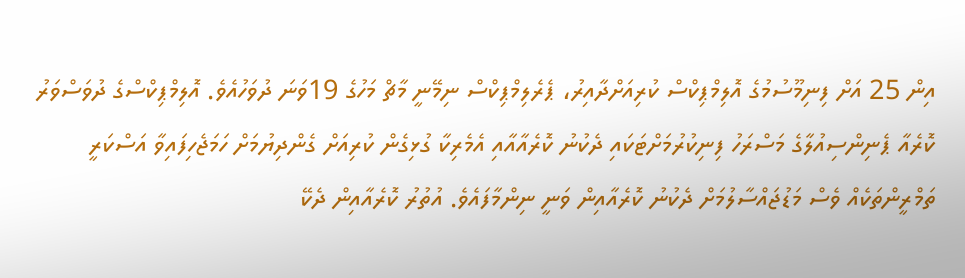އިން 25 އަށް ފިނިމޫސުމުގެ އޮލިމްޕިކްސް ކުރިއަށްދާއިރު، ޕެރެލިމްޕިކްސް ނިމޭނީ މާޗް މަހުގެ 19ވަނަ ދުވަހުއެވެ. އޮލިމްޕިކްސްގެ ދުވަސްވަރު ކޮރެއާ ޕެނިންސިއުލާގެ މަސްރަހު ފިނިކުރުމަށްޓަކައި ދެކުނު ކޮރެއާއާއި އެމެރިކާ ގުޅިގެން ކުރިއަށް ގެންދިޔުމަށް ހަމަޖެހިފައިވާ އަސްކަރީ ތަމްރީންތަކެއް ވެސް މަޑުޖައްސާލުމަށް ދެކުނު ކޮރެއާއިން ވަނީ ނިންމާފައެވެ. އުތުރު ކޮރެއާއިން ދެކޭ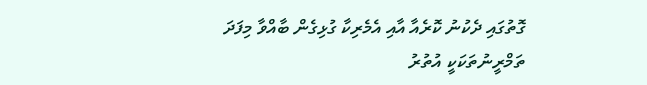ގޮތުގައި ދެކުނު ކޮރެއާ އާއި އެމެރިކާ ގުޅިގެން ބާއްވާ މިފަދަ ތަމްރީނުތަކަކީ އުތުރު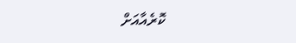ކޮރެއާއަށް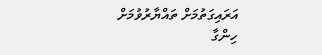އަރައިގަތުމަށް ތައްޔާރުވުމަށް ހިންގާ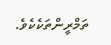ތަމްރީންތަކެކެވެ.